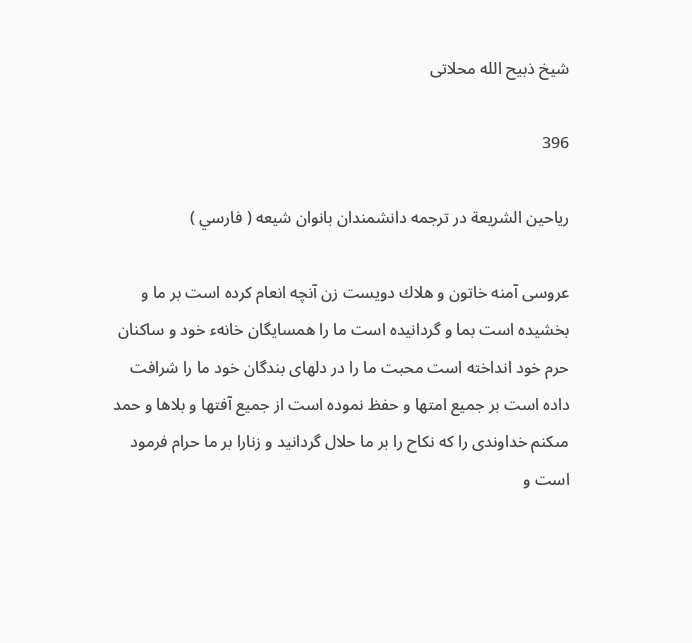شيخ ذبيح الله محلاتى

396

رياحين الشريعة در ترجمه دانشمندان بانوان شيعه ( فارسي )

عروسى آمنه خاتون و هلاك دويست زن آنچه انعام كرده است بر ما و بخشيده است بما و گردانيده است ما را همسايگان خانهء خود و ساكنان حرم خود انداخته است محبت ما را در دلهاى بندگان خود ما را شرافت داده است بر جميع امتها و حفظ نموده است از جميع آفتها و بلاها و حمد مىكنم خداوندى را كه نكاح را بر ما حلال گردانيد و زنارا بر ما حرام فرمود است و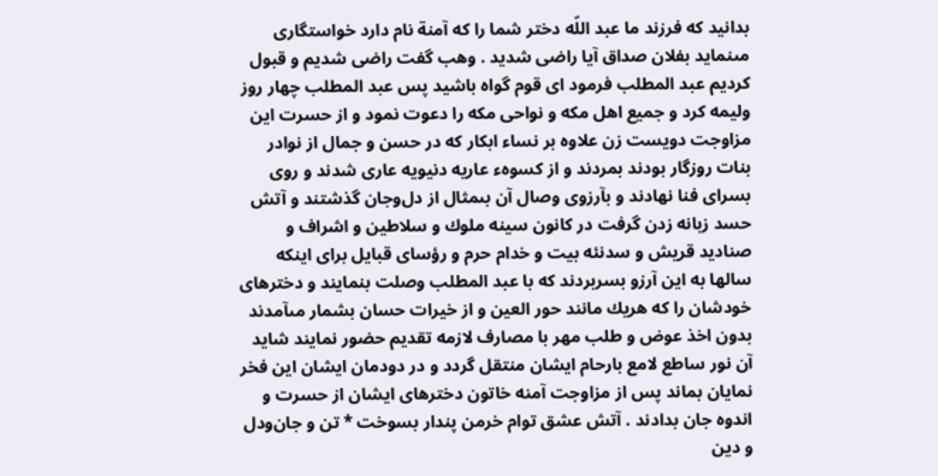بدانيد كه فرزند ما عبد اللّه دختر شما را كه آمنة نام دارد خواستگارى مىنمايد بفلان صداق آيا راضى شديد . وهب گفت راضى شديم و قبول كرديم عبد المطلب فرمود اى قوم گواه باشيد پس عبد المطلب چهار روز وليمه كرد و جميع اهل مكه و نواحى مكه را دعوت نمود و از حسرت اين مزاوجت دويست زن علاوه بر نساء ابكار كه در حسن و جمال از نوادر بنات روزگار بودند بمردند و از كسوهء عاريه دنيويه عارى شدند و روى بسراى فنا نهادند و بآرزوى وصال آن بىمثال از دل‌وجان گذشتند و آتش حسد زبانه زدن گرفت در كانون سينه ملوك و سلاطين و اشراف و صناديد قريش و سدنئه بيت و خدام حرم و رؤساى قبايل براى اينكه سالها به اين آرزو بسربردند كه با عبد المطلب وصلت بنمايند و دخترهاى خودشان را كه هريك مانند حور العين و از خيرات حسان بشمار مىآمدند بدون اخذ عوض و طلب مهر با مصارف لازمه تقديم حضور نمايند شايد آن نور ساطع لامع بارحام ايشان منتقل گردد و در دودمان ايشان اين فخر نمايان بماند پس از مزاوجت آمنه خاتون دخترهاى ايشان از حسرت و اندوه جان بدادند . آتش عشق توام خرمن پندار بسوخت * تن و جان‌ودل و دين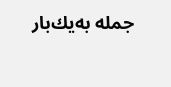جمله به‌يك‌بار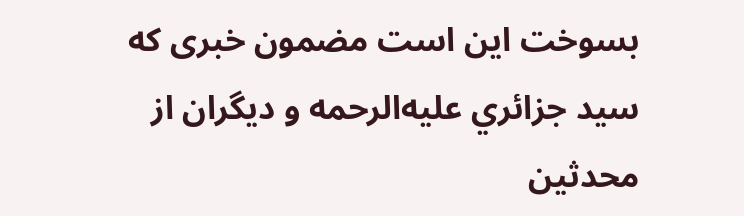بسوخت اين است مضمون خبرى كه سيد جزائري عليه‌الرحمه و ديگران از محدثين